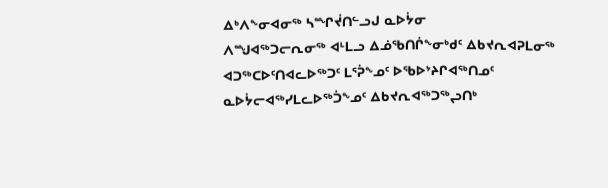ᐃᒃᐱᖕᓂᐊᓂᖅ ᓴᙱᔫᑎᓪᓗᒍ ᓇᐅᔮᓂ
ᐱᙳᐊᖅᑐᓕᕆᓂᖅ ᐊᒻᒪᓗ ᐃᓅᖃᑎᒌᖕᓂᒃᑯᑦ ᐃᑲᔪᕆᐊᕈᒪᓂᖅ ᐊᑐᖅᑕᐅᑦᑎᐊᓚᐅᖅᑐᑦ ᒪᕐᕉᖕᓄᑦ ᐅᖃᐅᔾᔨᒋᐊᖅᑎᓄᑦ ᓇᐅᔮᓕᐊᖅᓯᒪᓚᐅᖅᑑᖕᓄᑦ ᐃᑲᔪᕆᐊᖅᑐᖅᖢᑎᒃ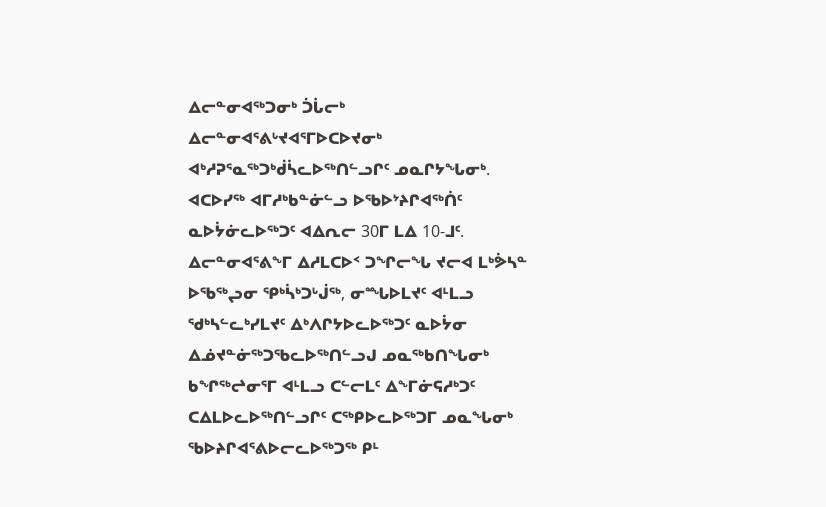ᐃᓕᓐᓂᐊᖅᑐᓂᒃ ᑑᒑᓕᒃ ᐃᓕᓐᓂᐊᕐᕕᒡᔪᐊᕐᒥᐅᑕᐅᔪᓂᒃ ᐊᒃᓱᕈᕐᓇᖅᑐᒃᑰᓵᓚᐅᖅᑎᓪᓗᒋᑦ ᓄᓇᒋᔭᖓᓂᒃ. ᐊᑕᐅᓯᖅ ᐊᒥᓱᒃᑲᓐᓃᓪᓗ ᐅᖃᐅᔾᔨᒋᐊᖅᑏᑦ ᓇᐅᔮᓃᓚᐅᖅᑐᑦ ᐊᐃᕆᓕ 30ᒥ ᒪᐃ 10-ᒧᑦ. ᐃᓕᓐᓂᐊᕐᕕᖕᒥ ᐃᓱᒪᑕᐅᑉ ᑐᖏᓕᖓ ᔪᓕᐊ ᒪᒃᕘᓴᓐ ᐅᖃᖅᖢᓂ ᕿᒃᓵᒃᑐᒡᒎᖅ, ᓂᙵᐅᒪᔪᑦ ᐊᒻᒪᓗ ᖁᒃᓴᓪᓚᒃᓯᒪᔪᑦ ᐃᒃᐱᒋᔭᐅᓚᐅᖅᑐᑦ ᓇᐅᔮᓂ ᐃᓅᔪᓐᓃᖅᑐᖃᓚᐅᖅᑎᓪᓗᒍ ᓄᓇᖅᑲᑎᖓᓂᒃ ᑲᖏᖅᖠᓂᕐᒥ ᐊᒻᒪᓗ ᑕᓪᓕᒪᑦ ᐃᖕᒥᓃᕋᓱᒃᑐᑦ ᑕᐃᒪᐅᓚᐅᖅᑎᓪᓗᒋᑦ ᑕᖅᑭᐅᓚᐅᖅᑐᒥ ᓄᓇᖓᓂᒃ ᖃᐅᔨᒋᐊᕐᕕᐅᓕᓚᐅᖅᑐᖅ ᑭᒻ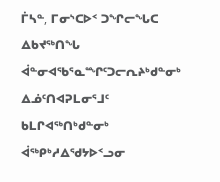ᒦᓴᓐ, ᒥᓂᔅᑕᐅᑉ ᑐᖏᓕᖓᑕ ᐃᑲᔪᖅᑎᖓ ᐋᓐᓂᐊᖃᕐᓇᙱᑦᑐᓕᕆᔨᒃᑯᓐᓂᒃ ᐃᓅᑦᑎᐊᕈᒪᓂᕐᒧᑦ ᑲᒪᒋᐊᖅᑎᒃᑯᓐᓂᒃ ᐋᖅᑭᒃᓱᐃᖁᔭᐅᑉᓗᓂ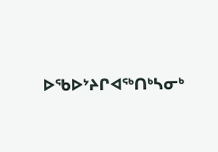ᐅᖃᐅᔾᔨᒋᐊᖅᑎᒃᓴᓂᒃ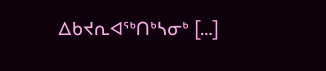ᐃᑲᔪᕆᐊᖅᑎᒃᓴᓂᒃ […]